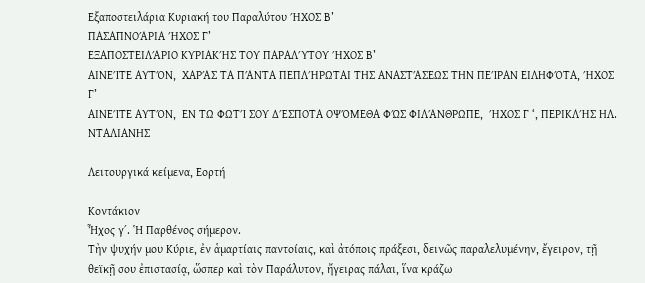Εξαποστειλάρια Κυριακή του Παραλύτου ΉΧΟΣ Β’
ΠΑΣΑΠΝΟΆΡΙΑ ΉΧΟΣ Γ’
ΕΞΑΠΟΣΤΕΙΛΆΡΙΟ ΚΥΡΙΑΚΉΣ ΤΟΥ ΠΑΡΑΛΎΤΟΥ ΉΧΟΣ Β’
ΑΙΝΕΊΤΕ ΑΥΤΌΝ,  ΧΑΡΆΣ ΤΑ ΠΆΝΤΑ ΠΕΠΛΉΡΩΤΑΙ ΤΗΣ ΑΝΑΣΤΆΣΕΩΣ ΤΗΝ ΠΕΊΡΑΝ ΕΙΛΗΦΌΤΑ, ΉΧΟΣ Γ’
ΑΙΝΕΊΤΕ ΑΥΤΌΝ,  ΕΝ ΤΩ ΦΩΤΊ ΣΟΥ ΔΈΣΠΟΤΑ ΟΨΌΜΕΘΑ ΦΏΣ ΦΙΛΆΝΘΡΩΠΕ,  ΉΧΟΣ Γ ‘, ΠΕΡΙΚΛΉΣ ΗΛ. ΝΤΑΛΙΑΝΗΣ

Λειτουργικά κείμενα, Εορτή

Κοντάκιον
Ἦχος γ΄. Ἡ Παρθένος σήμερον.
Τὴν ψυχήν μου Κύριε, ἐν ἁμαρτίαις παντοίαις, καὶ ἀτόποις πράξεσι, δεινῶς παραλελυμένην, ἔγειρον, τῇ θεϊκῇ σου ἐπιστασίᾳ, ὥσπερ καὶ τὸν Παράλυτον, ἤγειρας πάλαι, ἵνα κράζω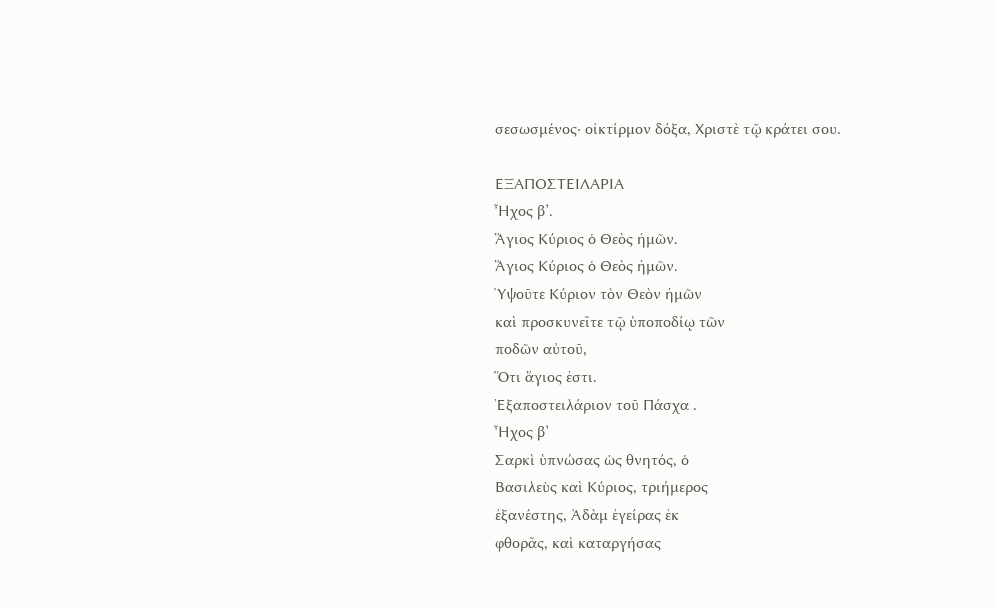σεσωσμένος· οἰκτίρμον δόξα, Χριστὲ τῷ κράτει σου.

ΕΞΑΠΟΣΤΕΙΛΑΡΙΑ
Ἦχος β’.
Ἅγιος Κύριος ὁ Θεὸς ἡμῶν.
Ἅγιος Κύριος ὁ Θεὸς ἡμῶν.
Ὑψοῦτε Κύριον τὸν Θεὸν ἡμῶν
καὶ προσκυνεῖτε τῷ ὑποποδίῳ τῶν
ποδῶν αὐτοῦ,
Ὅτι ἅγιος ἐστι.
Ἐξαποστειλάριον τοῦ Πάσχα .
Ἦχος β’
Σαρκὶ ὑπνώσας ὡς θνητός, ὁ
Βασιλεὺς καὶ Κύριος, τριήμερος
ἐξανέστης, Ἀδὰμ ἐγείρας ἐκ
φθορᾶς, καὶ καταργήσας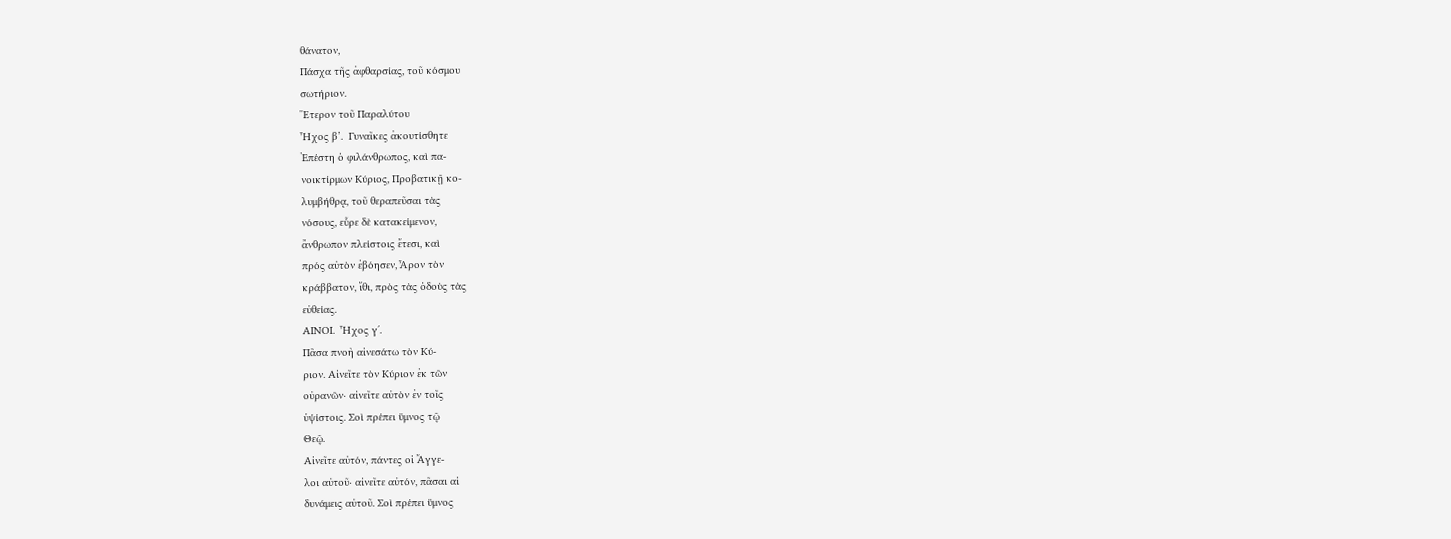θάνατον,
Πάσχα τῆς ἀφθαρσίας, τοῦ κόσμου
σωτήριον.
Ἕτερον τοῦ Παραλύτου
Ἦχος β’.  Γυναῖκες ἀκουτίσθητε
Ἐπέστη ὁ φιλάνθρωπος, καὶ πα-
νοικτίρμων Κύριος, Προβατικῇ κο-
λυμβήθρᾳ, τοῦ θεραπεῦσαι τὰς
νόσους, εὗρε δὲ κατακείμενον,
ἄνθρωπον πλείστοις ἔτεσι, καὶ
πρός αὐτὸν ἐβόησεν, Ἆρον τὸν
κράββατον, ἴθι, πρὸς τὰς ὁδοὺς τὰς
εὐθείας.
ΑΙΝΟΙ.  Ἦχος γ΄.
Πᾶσα πνοὴ αἰνεσάτω τὸν Κύ-
ριον. Αἰνεῖτε τὸν Κύριον ἐκ τῶν
οὐρανῶν· αἰνεῖτε αὐτὸν ἐν τοῖς
ὑψίστοις. Σοὶ πρέπει ὕμνος τῷ
Θεῷ.
Αἰνεῖτε αὐτόν, πάντες οἱ Ἄγγε-
λοι αὐτοῦ· αἰνεῖτε αὐτόν, πᾶσαι αἱ
δυνάμεις αὐτοῦ. Σοὶ πρέπει ὕμνος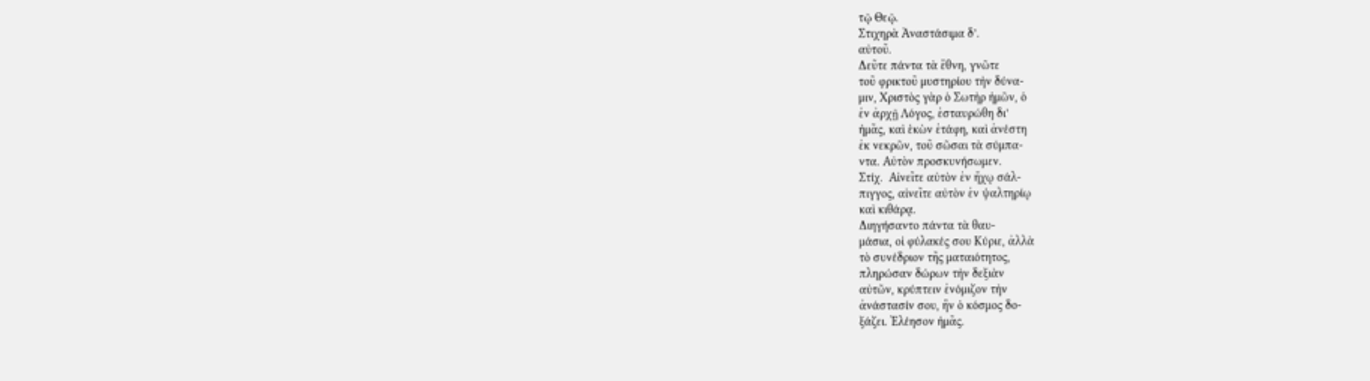τῷ Θεῷ.
Στιχηρὰ Ἀναστάσιμα δ’.
αὐτοῦ.
Δεῦτε πάντα τὰ ἔθνη, γνῶτε
τοῦ φρικτοῦ μυστηρίου τὴν δύνα-
μιν, Χριστὸς γὰρ ὁ Σωτὴρ ἡμῶν, ὁ
ἐν ἀρχῇ Λόγος, ἐσταυρώθη δι’
ἡμᾶς, καὶ ἑκὼν ἐτάφη, καὶ ἀνέστη
ἐκ νεκρῶν, τοῦ σῶσαι τὰ σύμπα-
ντα. Αὐτὸν προσκυνήσωμεν.
Στίχ.  Αἰνεῖτε αὐτὸν ἐν ἤχῳ σάλ-
πιγγος, αἰνεῖτε αὐτὸν ἐν ψαλτηρίῳ
καὶ κιθάρᾳ.
Διηγήσαντο πάντα τὰ θαυ-
μάσια, οἱ φύλακές σου Κύριε, ἀλλὰ
τὸ συνέδριον τῆς ματαιότητος,
πληρώσαν δώρων τὴν δεξιὰν
αὐτῶν, κρύπτειν ἐνόμιζον τὴν
ἀνάστασίν σου, ἣν ὁ κόσμος δο-
ξάζει. Ἐλέησον ἡμᾶς.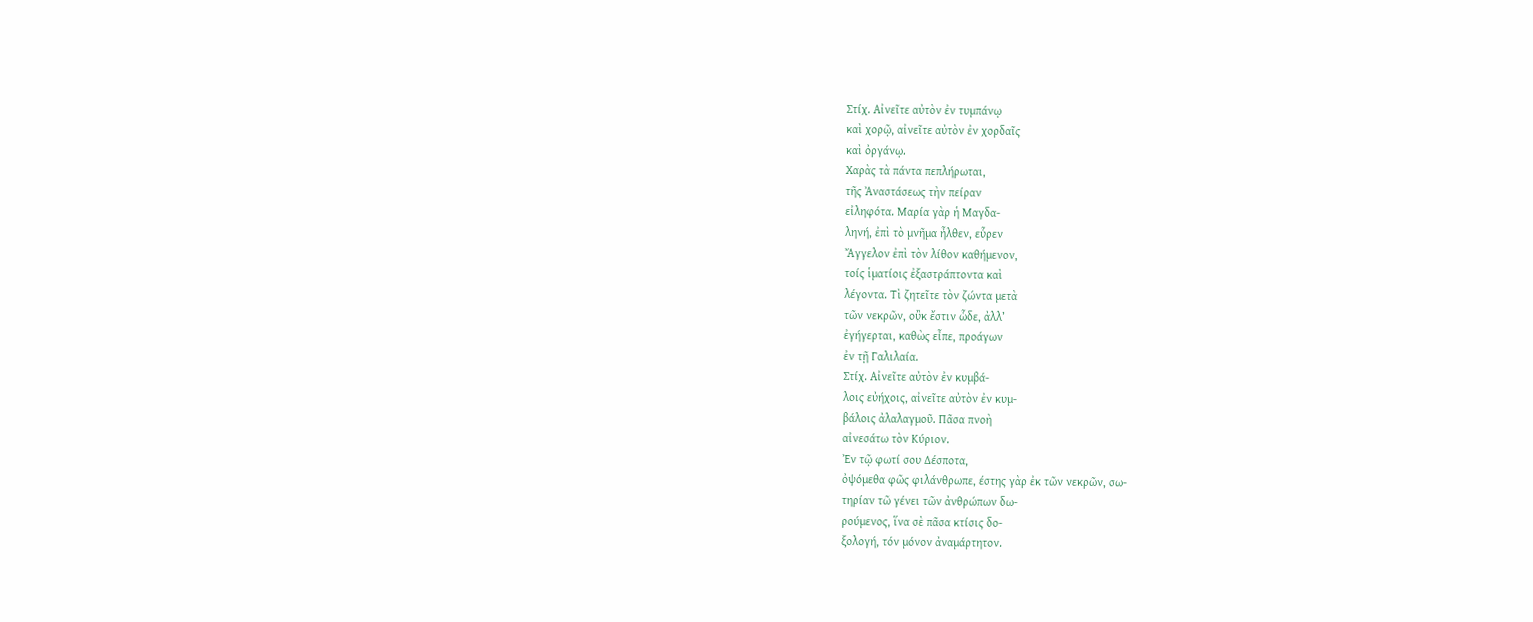Στίχ. Αἰνεῖτε αὐτὸν ἐν τυμπάνῳ
καὶ χορῷ, αἰνεῖτε αὐτὸν ἐν χορδαῖς
καὶ ὀργάνῳ.
Χαρὰς τὰ πάντα πεπλήρωται,
τῆς Ἀναστάσεως τὴν πείραν
εἰληφότα. Μαρία γὰρ ἡ Μαγδα-
ληνή, ἐπὶ τὸ μνῆμα ἦλθεν, εὗρεν
Ἄγγελον ἐπὶ τὸν λίθον καθήμενον,
τοίς ἱματίοις ἐξαστράπτοντα καὶ
λέγοντα. Τὶ ζητεῖτε τὸν ζώντα μετὰ
τῶν νεκρῶν, οὒκ ἔστιν ὧδε, ἀλλ’
ἐγήγερται, καθὼς εἶπε, προάγων
ἐν τῇ Γαλιλαία.
Στίχ. Αἰνεῖτε αὐτὸν ἐν κυμβά-
λοις εὐήχοις, αἰνεῖτε αὐτὸν ἐν κυμ-
βάλοις ἀλαλαγμοῦ. Πᾶσα πνοὴ
αἰνεσάτω τὸν Κύριον.
Ἐν τῷ φωτί σου Δέσποτα,
ὀψόμεθα φῶς φιλάνθρωπε, έστης γὰρ ἐκ τῶν νεκρῶν, σω-
τηρίαν τῶ γένει τῶν ἀνθρώπων δω-
ρούμενος, ἵνα σὲ πᾶσα κτίσις δο-
ξολογή, τόν μόνον ἀναμάρτητον.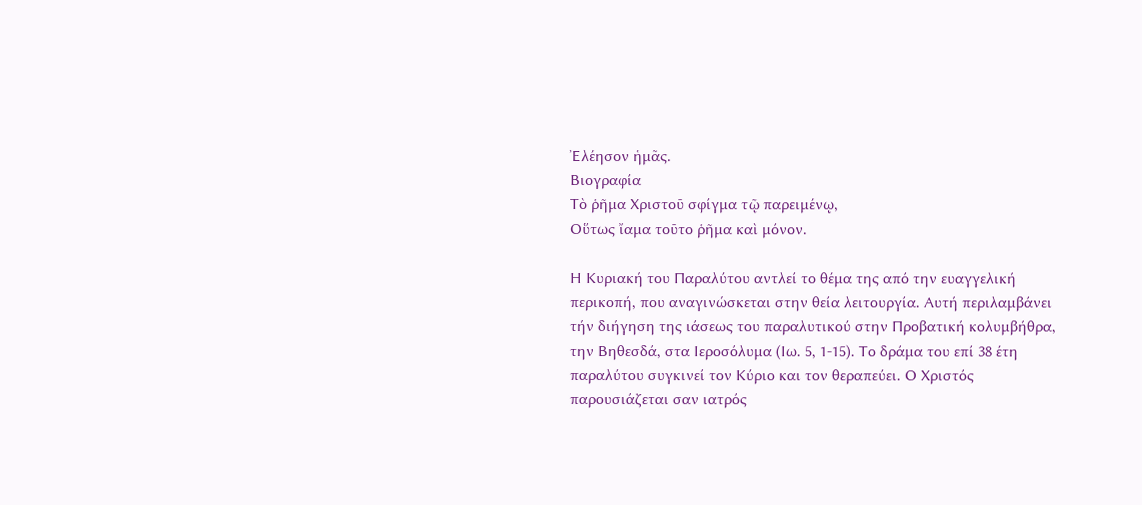Ἐλέησον ἡμᾶς.
Βιογραφία
Τὸ ῥῆμα Χριστοῦ σφίγμα τῷ παρειμένῳ,
Οὕτως ἴαμα τοῦτο ῥῆμα καὶ μόνον.

Η Κυριακή του Παραλύτου αντλεί το θέμα της από την ευαγγελική περικοπή, που αναγινώσκεται στην θεία λειτουργία. Αυτή περιλαμβάνει τήν διήγηση της ιάσεως του παραλυτικού στην Προβατική κολυμβήθρα, την Βηθεσδά, στα Ιεροσόλυμα (Ιω. 5, 1-15). Το δράμα του επί 38 έτη παραλύτου συγκινεί τον Κύριο και τον θεραπεύει. Ο Χριστός παρουσιάζεται σαν ιατρός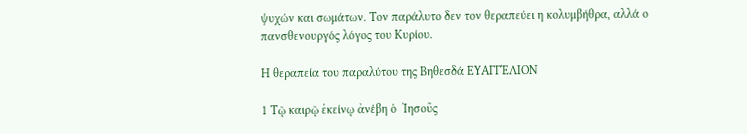ψυχών και σωμάτων. Τον παράλυτο δεν τον θεραπεύει η κολυμβήθρα, αλλά ο πανσθενουργός λόγος του Κυρίου.

Η θεραπεία του παραλύτου της Βηθεσδά ΕΥΑΓΓΈΛΙΟΝ

1 Τῷ καιρῷ ἐκείνῳ ἀνέβη ὁ  Ἰησοῦς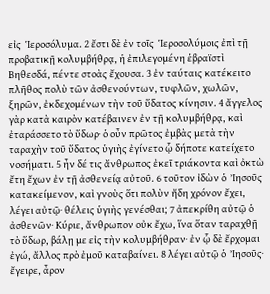εἰς  Ἱεροσόλυμα. 2 ἔστι δὲ ἐν τοῖς  Ἱεροσολύμοις ἐπὶ τῇ προβατικῇ κολυμβήθρᾳ, ἡ ἐπιλεγομένη ἑβραϊστὶ Βηθεσδά, πέντε στοὰς ἔχουσα. 3 ἐν ταύταις κατέκειτο πλῆθος πολὺ τῶν ἀσθενούντων, τυφλῶν, χωλῶν, ξηρῶν, ἐκδεχομένων τὴν τοῦ ὕδατος κίνησιν. 4 ἄγγελος γὰρ κατὰ καιρὸν κατέβαινεν ἐν τῇ κολυμβήθρᾳ, καὶ ἐταράσσετο τὸ ὕδωρ· ὁ οὖν πρῶτος ἐμβὰς μετὰ τὴν ταραχὴν τοῦ ὕδατος ὑγιὴς ἐγίνετο ᾧ δήποτε κατείχετο νοσήματι. 5 ἦν δέ τις ἄνθρωπος ἐκεῖ τριάκοντα καὶ ὀκτὼ ἔτη ἔχων ἐν τῇ ἀσθενείᾳ αὐτοῦ. 6 τοῦτον ἰδὼν ὁ  Ἰησοῦς κατακείμενον, καὶ γνοὺς ὅτι πολὺν ἤδη χρόνον ἔχει, λέγει αὐτῷ· θέλεις ὑγιὴς γενέσθαι; 7 ἀπεκρίθη αὐτῷ ὁ ἀσθενῶν· Κύριε, ἄνθρωπον οὐκ ἔχω, ἵνα ὅταν ταραχθῇ τὸ ὕδωρ, βάλῃ με εἰς τὴν κολυμβήθραν· ἐν ᾧ δὲ ἔρχομαι ἐγώ, ἄλλος πρὸ ἐμοῦ καταβαίνει. 8 λέγει αὐτῷ ὁ  Ἰησοῦς· ἔγειρε, ἆρον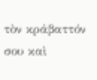τὸν κράβαττόν σου καὶ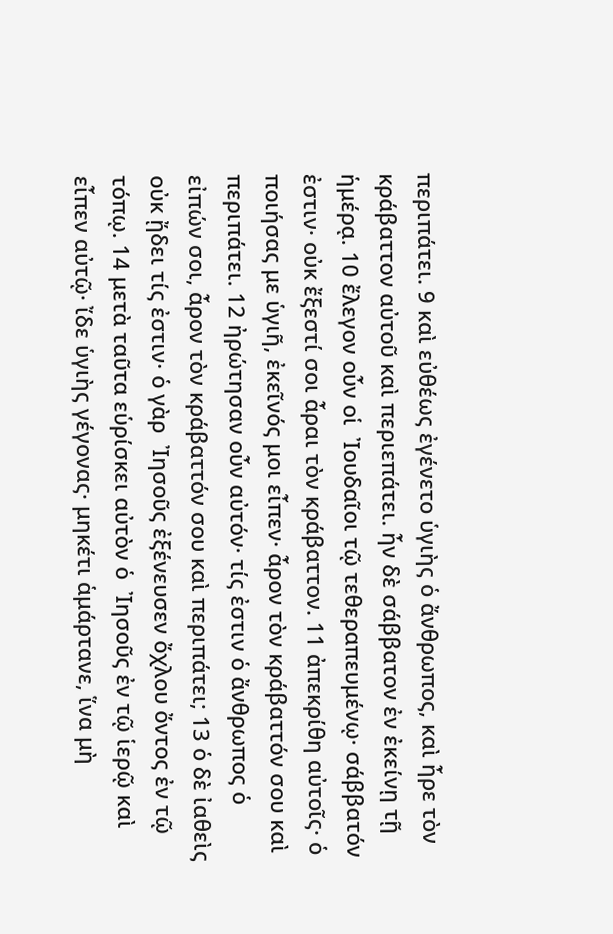περιπάτει. 9 καὶ εὐθέως ἐγένετο ὑγιὴς ὁ ἄνθρωπος, καὶ ἦρε τὸν κράβαττον αὐτοῦ καὶ περιεπάτει. ἦν δὲ σάββατον ἐν ἐκείνῃ τῇ ἡμέρᾳ. 10 ἔλεγον οὖν οἱ  Ἰουδαῖοι τῷ τεθεραπευμένῳ· σάββατόν ἐστιν· οὐκ ἔξεστί σοι ἆραι τὸν κράβαττον. 11 ἀπεκρίθη αὐτοῖς· ὁ ποιήσας με ὑγιῆ, ἐκεῖνός μοι εἶπεν· ἆρον τὸν κράβαττόν σου καὶ περιπάτει. 12 ἠρώτησαν οὖν αὐτόν· τίς ἐστιν ὁ ἄνθρωπος ὁ εἰπών σοι, ἆρον τὸν κράβαττόν σου καὶ περιπάτει; 13 ὁ δὲ ἰαθεὶς οὐκ ᾔδει τίς ἐστιν· ὁ γὰρ  Ἰησοῦς ἐξένευσεν ὄχλου ὄντος ἐν τῷ τόπῳ. 14 μετὰ ταῦτα εὑρίσκει αὐτὸν ὁ  Ἰησοῦς ἐν τῷ ἱερῷ καὶ εἶπεν αὐτῷ· ἴδε ὑγιὴς γέγονας· μηκέτι ἁμάρτανε, ἵνα μὴ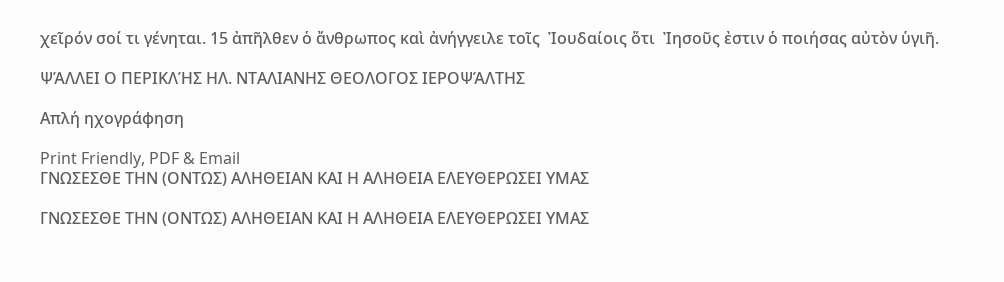χεῖρόν σοί τι γένηται. 15 ἀπῆλθεν ὁ ἄνθρωπος καὶ ἀνήγγειλε τοῖς  Ἰουδαίοις ὅτι  Ἰησοῦς ἐστιν ὁ ποιήσας αὐτὸν ὑγιῆ.

ΨΆΛΛΕΙ Ο ΠΕΡΙΚΛΉΣ ΗΛ. ΝΤΑΛΙΑΝΗΣ ΘΕΟΛΟΓΟΣ ΙΕΡΟΨΆΛΤΗΣ

Απλή ηχογράφηση

Print Friendly, PDF & Email
ΓΝΩΣΕΣΘΕ ΤΗΝ (ΟΝΤΩΣ) ΑΛΗΘΕΙΑΝ ΚΑΙ Η ΑΛΗΘΕΙΑ ΕΛΕΥΘΕΡΩΣΕΙ ΥΜΑΣ

ΓΝΩΣΕΣΘΕ ΤΗΝ (ΟΝΤΩΣ) ΑΛΗΘΕΙΑΝ ΚΑΙ Η ΑΛΗΘΕΙΑ ΕΛΕΥΘΕΡΩΣΕΙ ΥΜΑΣ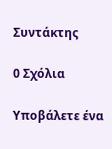Συντάκτης

0 Σχόλια

Υποβάλετε ένα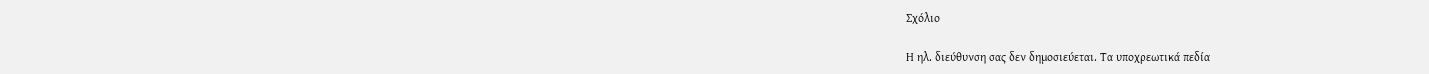Σχόλιο

Η ηλ. διεύθυνση σας δεν δημοσιεύεται. Τα υποχρεωτικά πεδία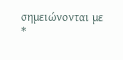σημειώνονται με *